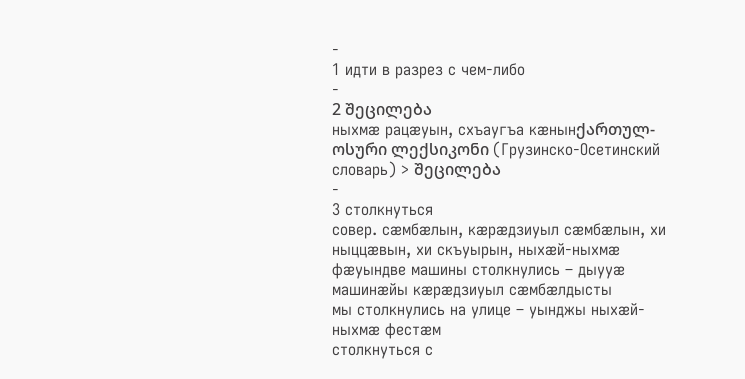-
1 идти в разрез с чем-либо
-
2 შეცილება
ныхмӕ рацӕуын, схъаугъа кӕнынქართულ-ოსური ლექსიკონი (Грузинско-Осетинский словарь) > შეცილება
-
3 столкнуться
совер. сæмбæлын, кæрæдзиуыл сæмбæлын, хи ныццæвын, хи скъуырын, ныхæй-ныхмæ фæуындве машины столкнулись – дыууæ машинæйы кæрæдзиуыл сæмбæлдысты
мы столкнулись на улице – уынджы ныхæй-ныхмæ фестæм
столкнуться с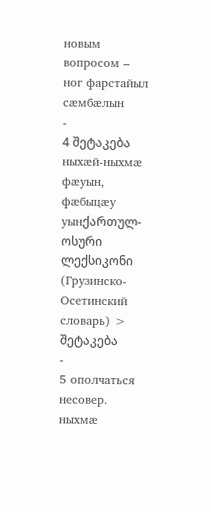новым вопросом – ног фарстайыл сæмбæлын
-
4 შეტაკება
ныхӕй-ныхмӕ фӕуын, фӕбыцӕу уынქართულ-ოსური ლექსიკონი (Грузинско-Осетинский словарь) > შეტაკება
-
5 ополчаться
несовер. ныхмæ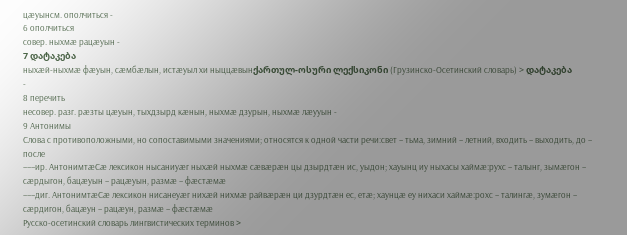цæуынсм. ополчиться -
6 ополчиться
совер. ныхмæ рацæуын -
7 დატაკება
ныхӕй-ныхмӕ фӕуын, сӕмбӕлын, истӕуыл хи ныццӕвынქართულ-ოსური ლექსიკონი (Грузинско-Осетинский словарь) > დატაკება
-
8 перечить
несовер. разг. рæзты цæуын, тыхдзырд кæнын, ныхмæ дзурын, ныхмæ лæууын -
9 Антонимы
Слова с противоположными, но сопоставимыми значениями; относятся к одной части речи:свет – тьма, зимний – летний, входить – выходить, до – после
–––ир. АнтонимтæСæ лексикон нысаниуæг ныхæй ныхмæ сæвæрæн цы дзырдтæн ис, уыдон; хауынц иу ныхасы хаймæ:рухс – талынг, зымæгон – сæрдыгон, бацæуын – рацæуын, размæ – фæстæмæ
–––диг. АнтонимтæСæ лексикон нисанеуæг нихæй нихмæ райвæрæн ци дзурдтæн ес, етæ; хаунцæ еу нихаси хаймæ:рохс – талингæ, зумæгон – сæрдигон, бацæун – рацæун, размæ – фæстæмæ
Русско-осетинский словарь лингвистических терминов >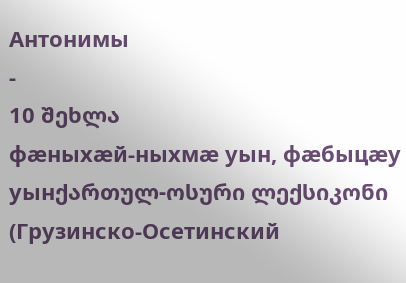Антонимы
-
10 შეხლა
фӕныхӕй-ныхмӕ уын, фӕбыцӕу уынქართულ-ოსური ლექსიკონი (Грузинско-Осетинский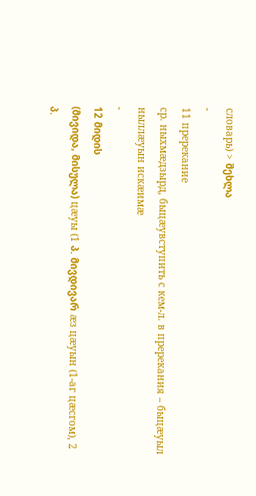словарь) > შეხლა
-
11 пререкание
ср. ныхмæдзырд, быцæувступить с кем-л. в пререкания – быцæуыл ныллæуын искæимæ
-
12 მიდის
(მივიდა, მისულა) цӕуы (1 პ. მივდივარ ӕз цӕуын (1-аг цӕсгом), 2 პ.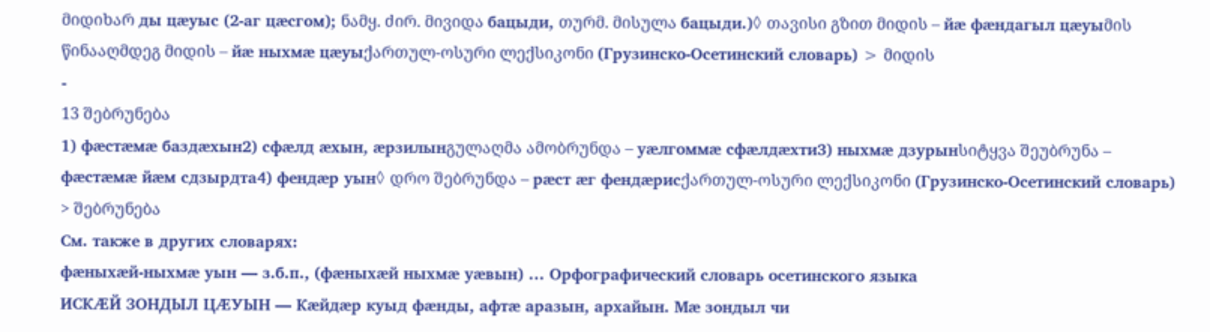მიდიხარ ды цӕуыс (2-аг цӕсгом); ნამყ. ძირ. მივიდა бацыди, თურმ. მისულა бацыди.)◊ თავისი გზით მიდის – йӕ фӕндагыл цӕуыმის წინააღმდეგ მიდის – йӕ ныхмӕ цӕуыქართულ-ოსური ლექსიკონი (Грузинско-Осетинский словарь) > მიდის
-
13 შებრუნება
1) фӕстӕмӕ баздӕхын2) сфӕлд ӕхын, ӕрзилынგულაღმა ამობრუნდა – уӕлгоммӕ сфӕлдӕхти3) ныхмӕ дзурынსიტყვა შეუბრუნა – фӕстӕмӕ йӕм сдзырдта4) фендӕр уын◊ დრო შებრუნდა – рӕст ӕг фендӕрисქართულ-ოსური ლექსიკონი (Грузинско-Осетинский словарь) > შებრუნება
См. также в других словарях:
фæныхæй-ныхмæ уын — з.б.п., (фæныхæй ныхмæ уæвын) … Орфографический словарь осетинского языка
ИСКÆЙ ЗОНДЫЛ ЦÆУЫН — Кæйдæр куыд фæнды, афтæ аразын, архайын. Мæ зондыл чи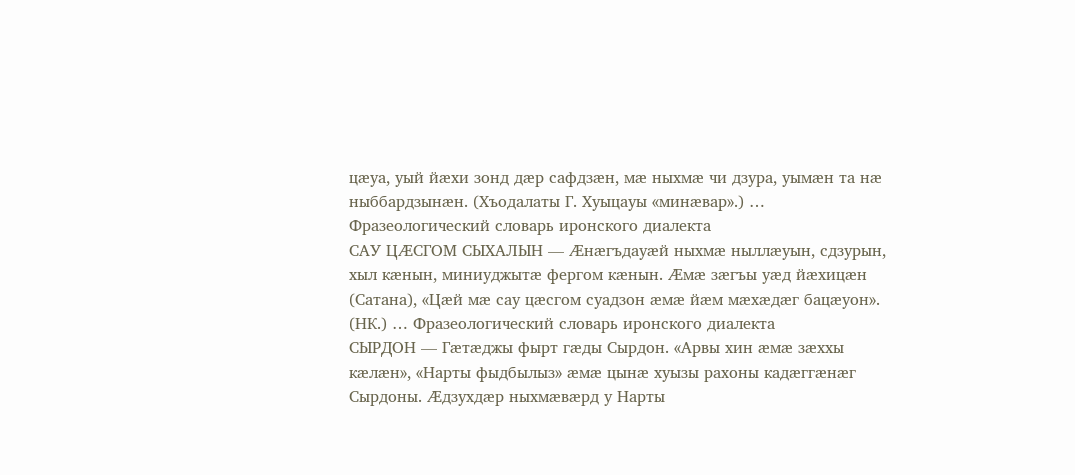цæуа, уый йæхи зонд дæр сафдзæн, мæ ныхмæ чи дзура, уымæн та нæ ныббардзынæн. (Хъодалаты Г. Хуыцауы «минæвар».) … Фразеологический словарь иронского диалекта
САУ ЦÆСГОМ СЫХАЛЫН — Æнæгъдауæй ныхмæ ныллæуын, сдзурын, хыл кæнын, миниуджытæ фергом кæнын. Æмæ зæгъы уæд йæхицæн (Сатана), «Цæй мæ сау цæсгом суадзон æмæ йæм мæхæдæг бацæуон». (НК.) … Фразеологический словарь иронского диалекта
СЫРДОН — Гæтæджы фырт гæды Сырдон. «Арвы хин æмæ зæххы кæлæн», «Нарты фыдбылыз» æмæ цынæ хуызы рахоны кадæггæнæг Сырдоны. Æдзухдæр ныхмæвæрд у Нарты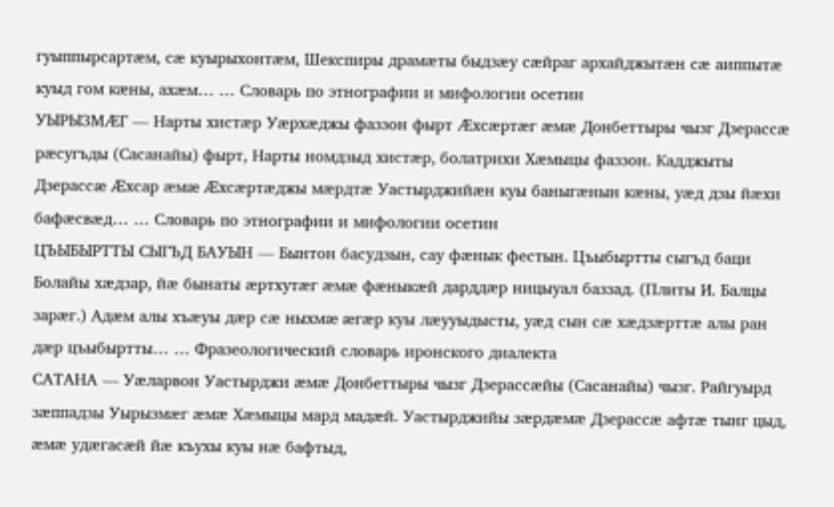гуыппырсартæм, сæ куырыхонтæм, Шекспиры драмæты быдзæу сæйраг архайджытæн сæ аиппытæ куыд гом кæны, ахæм… … Словарь по этнографии и мифологии осетин
УЫРЫЗМÆГ — Нарты хистæр Уæрхæджы фаззон фырт Æхсæртæг æмæ Донбеттыры чызг Дзерассæ рæсугъды (Сасанайы) фырт, Нарты номдзыд хистæр, болатрихи Хæмыцы фаззон. Кадджыты Дзерассæ Æхсар æмæ Æхсæртæджы мæрдтæ Уастырджийæн куы баныгæнын кæны, уæд дзы йæхи бафæсвæд… … Словарь по этнографии и мифологии осетин
ЦЪЫБЫРТТЫ СЫГЪД БАУЫН — Бынтон басудзын, сау фæнык фестын. Цъыбыртты сыгъд баци Болайы хæдзар, йæ бынаты æртхутæг æмæ фæныкæй дарддæр ницыуал баззад. (Плиты И. Балцы зарæг.) Адæм алы хъæуы дæр сæ ныхмæ æгæр куы лæууыдысты, уæд сын сæ хæдзæрттæ алы ран дæр цъыбыртты… … Фразеологический словарь иронского диалекта
САТАНА — Уæларвон Уастырджи æмæ Донбеттыры чызг Дзерассæйы (Сасанайы) чызг. Райгуырд зæппадзы Уырызмæг æмæ Хæмыцы мард мадæй. Уастырджийы зæрдæмæ Дзерассæ афтæ тынг цыд, æмæ удæгасæй йæ къухы куы нæ бафтыд,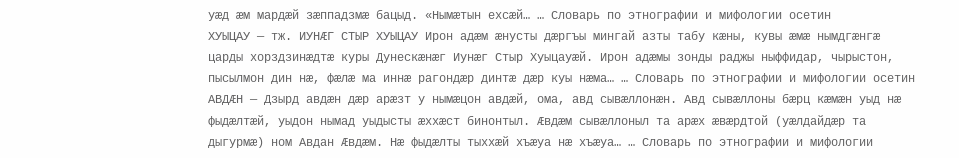уæд æм мардæй зæппадзмæ бацыд. «Нымæтын ехсæй… … Словарь по этнографии и мифологии осетин
ХУЫЦАУ — тж. ИУНÆГ СТЫР ХУЫЦАУ Ирон адæм æнусты дæргъы мингай азты табу кæны, кувы æмæ нымдгæнгæ царды хорздзинæдтæ куры Дунескæнæг Иунæг Стыр Хуыцауæй. Ирон адæмы зонды раджы ныффидар, чырыстон, пысылмон дин нæ, фæлæ ма иннæ рагондæр динтæ дæр куы нæма… … Словарь по этнографии и мифологии осетин
АВДÆН — Дзырд авдæн дæр арæзт у нымæцон авдæй, ома, авд сывæллонæн. Авд сывæллоны бæрц кæмæн уыд нæ фыдæлтæй, уыдон нымад уыдысты æххæст бинонтыл. Æвдæм сывæллоныл та арæх æвæрдтой (уæлдайдæр та дыгурмæ) ном Авдан Æвдæм. Нæ фыдæлты тыххæй хъæуа нæ хъæуа… … Словарь по этнографии и мифологии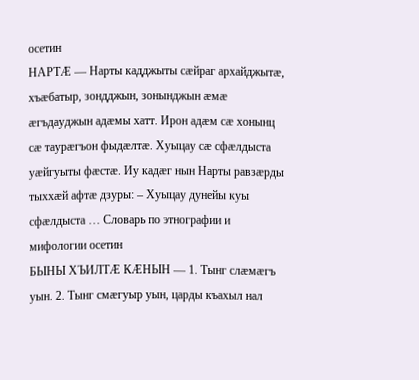осетин
НАРТÆ — Нарты кадджыты сæйраг архайджытæ, хъæбатыр, зондджын, зонынджын æмæ æгъдауджын адæмы хатт. Ирон адæм сæ хонынц сæ таурæгъон фыдæлтæ. Хуыцау сæ сфæлдыста уæйгуыты фæстæ. Иу кадæг нын Нарты равзæрды тыххæй афтæ дзуры: – Хуыцау дунейы куы сфæлдыста … Словарь по этнографии и мифологии осетин
БЫНЫ ХЪИЛТÆ КÆНЫН — 1. Тынг слæмæгъ уын. 2. Тынг смæгуыр уын, царды къахыл нал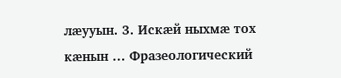лæууын. 3. Искæй ныхмæ тох кæнын … Фразеологический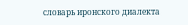словарь иронского диалекта